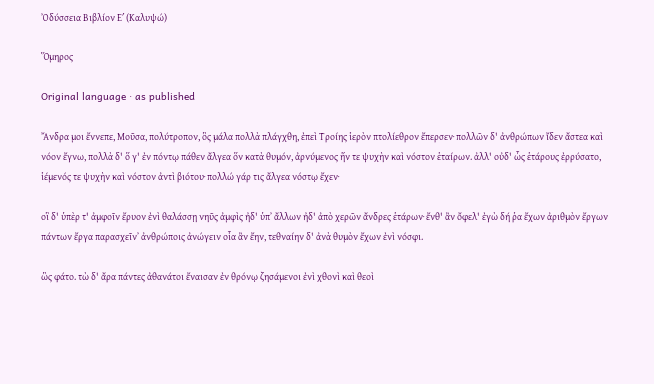Ὀδύσσεια Βιβλίον Εʹ (Καλυψώ)

Ὅμηρος

Original language · as published

Ἄνδρα μοι ἔννεπε, Μοῦσα, πολύτροπον, ὃς μάλα πολλὰ πλάγχθη, ἐπεὶ Τροίης ἱερὸν πτολίεθρον ἔπερσεν· πολλῶν δ' ἀνθρώπων ἴδεν ἄστεα καὶ νόον ἔγνω, πολλὰ δ' ὅ γ' ἐν πόντῳ πάθεν ἄλγεα ὅν κατὰ θυμόν, ἀρνύμενος ἥν τε ψυχὴν καὶ νόστον ἑταίρων. ἀλλ' οὐδ' ὧς ἑτάρους ἐρρύσατο, ἱέμενός τε ψυχὴν καὶ νόστον ἀντὶ βιότου· πολλώ γάρ τις ἄλγεα νόστῳ ἔχεν·

οἳ δ' ὑπὲρ τ' ἀμφοῖν ἔρυον ἐνὶ θαλάσσῃ νηῦς ἀμφὶς ἠδ' ὑπ᾽ ἄλλων ἠδ' ἀπὸ χερῶν ἄνδρες ἑτάρων· ἔνθ' ἂν ὄφελ' ἐγὼ δή ῥα ἔχων ἀριθμὸν ἔργων πάντων ἔργα παρασχεῖν᾽ ἀνθρώποις ἀνώγειν οἷα ἂν ἔην, τεθναίην δ' ἀνὰ θυμὸν ἔχων ἐνὶ νόσφι.

ὣς φάτο. τὼ δ' ἄρα πάντες ἀθανάτοι ἔναισαν ἐν θρόνῳ ζησάμενοι ἐνὶ χθονὶ καὶ θεοὶ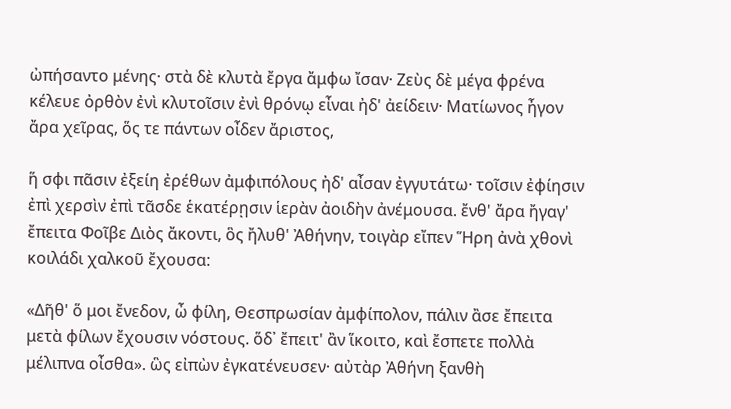ὠπήσαντο μένης· στὰ δὲ κλυτὰ ἔργα ἄμφω ἴσαν· Ζεὺς δὲ μέγα φρένα κέλευε ὀρθὸν ἐνὶ κλυτοῖσιν ἐνὶ θρόνῳ εἶναι ἠδ' ἀείδειν· Ματίωνος ἦγον ἄρα χεῖρας, ὅς τε πάντων οἶδεν ἄριστος,

ἥ σφι πᾶσιν ἐξείη ἐρέθων ἀμφιπόλους ἠδ' αἶσαν ἐγγυτάτω· τοῖσιν ἐφίησιν ἐπὶ χερσὶν ἐπὶ τᾶσδε ἑκατέρῃσιν ἱερὰν ἀοιδὴν ἀνέμουσα. ἔνθ' ἄρα ἤγαγ' ἔπειτα Φοῖβε Διὸς ἄκοντι, ὃς ἤλυθ' Ἀθήνην, τοιγὰρ εἴπεν Ἥρη ἀνὰ χθονὶ κοιλάδι χαλκοῦ ἔχουσα:

«Δῆθ' ὅ μοι ἔνεδον, ὦ φίλη, Θεσπρωσίαν ἀμφίπολον, πάλιν ἂσε ἔπειτα μετὰ φίλων ἔχουσιν νόστους. ὅδ᾽ ἔπειτ' ἂν ἵκοιτο, καὶ ἔσπετε πολλὰ μέλιπνα οἶσθα». ὣς εἰπὼν ἐγκατένευσεν· αὐτὰρ Ἀθήνη ξανθὴ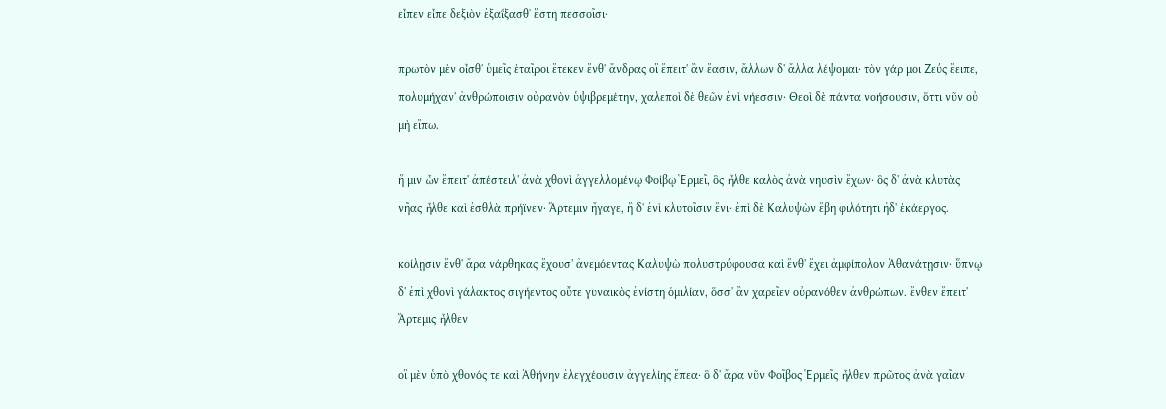εἶπεν εἶπε δεξιὸν ἐξαΐξασθ᾽ ἕστη πεσσοῖσι·

πρωτὸν μὲν οἶσθ' ὑμεῖς ἑταῖροι ἔτεκεν ἔνθ' ἄνδρας οἳ ἔπειτ' ἂν ἔασιν, ἄλλων δ' ἄλλα λέψομαι· τὸν γάρ μοι Ζεύς ἔειπε, πολυμήχαν' ἀνθρώποισιν οὐρανὸν ὑψιβρεμέτην, χαλεποὶ δὲ θεῶν ἐνὶ νήεσσιν· Θεοὶ δὲ πάντα νοήσουσιν, ὅττι νῦν οὐ μὴ εἴπω.

ἥ μιν ὦν ἔπειτ' ἀπέστειλ' ἀνὰ χθονὶ ἀγγελλομένῳ Φοίβῳ Ἑρμεῖ, ὃς ἦλθε καλὸς ἀνὰ νηυσὶν ἔχων· ὃς δ' ἀνὰ κλυτὰς νῆας ἦλθε καὶ ἐσθλὰ πρήϊνεν· Ἄρτεμιν ἤγαγε, ἣ δ' ἐνὶ κλυτοῖσιν ἔνι· ἐπὶ δὲ Καλυψὼν ἔβη φιλότητι ἠδ' ἑκάεργος.

κοίλῃσιν ἔνθ' ἄρα νάρθηκας ἔχουσ' ἀνεμόεντας Καλυψὼ πολυστρύφουσα καὶ ἔνθ' ἔχει ἀμφίπολον Ἀθανάτῃσιν· ὕπνῳ δ' ἐπὶ χθονὶ γάλακτος σιγήεντος οὔτε γυναικὸς ἐνίστη ὁμιλίαν, ὅσσ' ἂν χαρεῖεν οὐρανόθεν ἀνθρώπων. ἔνθεν ἔπειτ' Ἄρτεμις ἦλθεν

οἳ μὲν ὑπὸ χθονός τε καὶ Ἀθήνην ἐλεγχέουσιν ἀγγελίης ἔπεα· ὃ δ' ἄρα νῦν Φοῖβος Ἑρμεῖς ἦλθεν πρῶτος ἀνὰ γαῖαν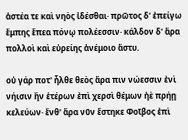ἀστέα τε καὶ νηὸς ἰδέσθαι· πρῶτος δ' ἐπείγω ἔμπης ἔπεα πόνῳ πολέεσσιν· κάλδον δ' ἄρα πολλοὶ καὶ εὐρείης ἀνέμοιο ἄστυ.

οὐ γάρ ποτ' ἦλθε θεὸς ἄρα πιν νώεσσιν ἐνὶ νήισιν ἢν ἑτέρων ἐπὶ χερσὶ θέμων ἠὲ πρήῃ κελεύων· ἔνθ' ἄρα νῦν ἕστηκε Φοῖβος ἐπὶ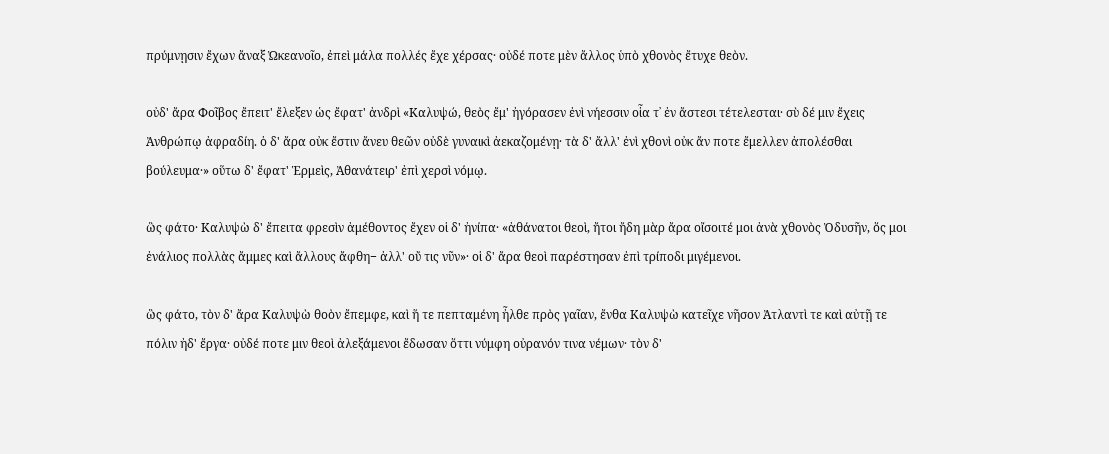πρύμνῃσιν ἔχων ἄναξ Ὠκεανοῖο, ἐπεὶ μάλα πολλές ἔχε χέρσας· οὐδέ ποτε μὲν ἄλλος ὑπὸ χθονὸς ἔτυχε θεὸν.

οὐδ' ἄρα Φοῖβος ἔπειτ' ἔλεξεν ὡς ἔφατ' ἀνδρὶ «Καλυψώ, θεὸς ἔμ' ἠγόρασεν ἐνὶ νήεσσιν οἷα τ᾽ ἐν ἄστεσι τέτελεσται· σὺ δέ μιν ἔχεις Ἀνθρώπῳ ἀφραδίη. ὁ δ' ἄρα οὐκ ἔστιν ἄνευ θεῶν οὐδὲ γυναικὶ ἀεκαζομένῃ· τὰ δ' ἄλλ' ἐνὶ χθονὶ οὐκ ἄν ποτε ἔμελλεν ἀπολέσθαι βούλευμα·» οὕτω δ' ἔφατ' Ἑρμεὶς, Ἀθανάτειρ' ἐπὶ χερσὶ νόμῳ.

ὣς φάτο· Καλυψὼ δ' ἔπειτα φρεσὶν ἀμέθοντος ἔχεν οἱ δ' ἠνίπα· «ἀθάνατοι θεοὶ, ἤτοι ἤδη μὰρ ἄρα οἴσοιτέ μοι ἀνὰ χθονὸς Ὀδυσῆν, ὅς μοι ἐνάλιος πολλὰς ἄμμες καὶ ἄλλους ἄφθη− ἀλλ' οὔ τις νῦν»· οἱ δ' ἄρα θεοὶ παρέστησαν ἐπὶ τρίποδι μιγέμενοι.

ὣς φάτο, τὸν δ' ἄρα Καλυψὼ θοὸν ἔπεμφε, καὶ ἥ τε πεπταμένη ἦλθε πρὸς γαῖαν, ἔνθα Καλυψὼ κατεῖχε νῆσον Ἀτλαντὶ τε καὶ αὐτῇ τε πόλιν ἠδ' ἔργα· οὐδέ ποτε μιν θεοὶ ἀλεξάμενοι ἔδωσαν ὅττι νύμφη οὐρανόν τινα νέμων· τὸν δ'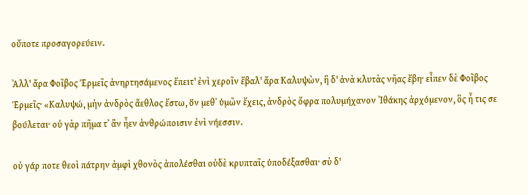οὔποτε προσαγορεύειν.

Ἀλλ' ἄρα Φοῖβος Ἑρμεῖς ἀνηρτησάμενος ἔπειτ' ἐνὶ χεροῖν ἔβαλ' ἄρα Καλυψὼν, ἣ δ' ἀνὰ κλυτὰς νῆας ἔβη· εἶπεν δὲ Φοῖβος Ἑρμεῖς· «Καλυψώ, μὴν ἀνδρὸς ἄεθλος ἔστω, ὅν μεθ᾽ ὑμῶν ἔχεις, ἀνδρὸς ὄφρα πολυμήχανον Ἰθάκης ἀρχόμενον, ὃς ἦ τις σε βούλεται· οὐ γὰρ πῆμα τ᾽ ἂν ἦεν ἀνθρώποισιν ἐνὶ νήεσσιν.

οὐ γάρ ποτε θεοὶ πάτρην ἀμφὶ χθονὸς ἀπολέσθαι οὐδὲ κρυπταῖς ὑποδέξασθαι· σὺ δ'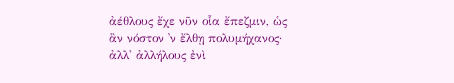ἀέθλους ἔχε νῦν οἷα ἔπεζμιν, ὡς ἂν νόστον ᾽ν ἔλθῃ πολυμήχανος· ἀλλ' ἀλλήλους ἐνὶ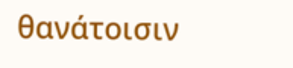θανάτοισιν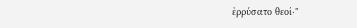ἐρρύσατο θεοί·"